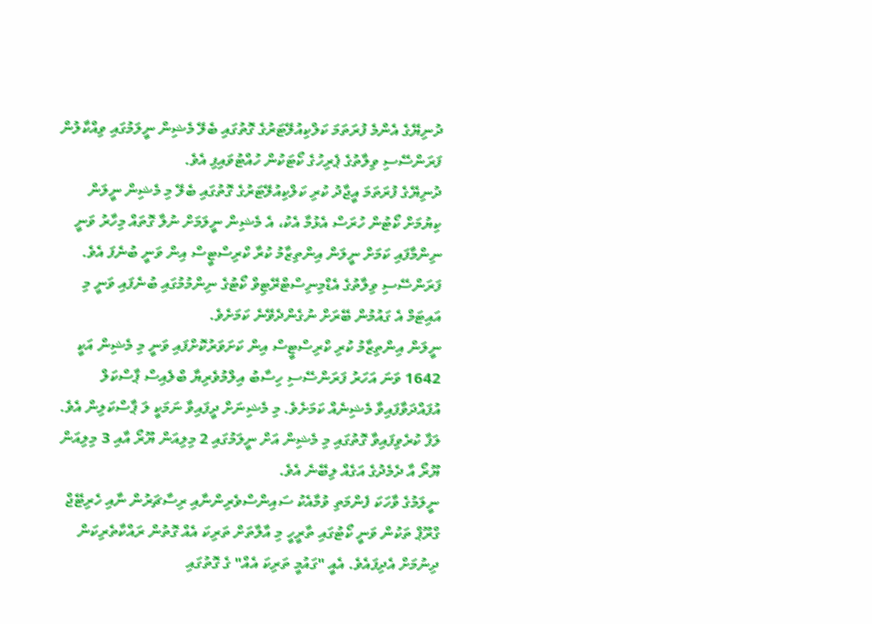ދުނިޔޭގެ އެންމެ ފުރަތަމަ ކަލްކިއުލޭޓަރުގެ ގޮތުގައި ބެލޭ މެޝިން ނީލަމުގައި ވިއްކާލުން ފަރަންސޭސި ވިލާތުގެ ޕެރިހުގެ ކޯޓަކުން ހުއްޓުވައިފި އެވެ.
ދުނިޔޭގެ ފުރަތަމަ އީޖާދު ކުރި ކަލްކިއުލޭޓަރުގެ ގޮތުގައި ބެލޭ މި މެޝިން ނީލަން ކިޔުމަށް ކޯޓުން ހުރަސް އެޅުމާ އެކު، އެ މެޝިން ނީލަމަށް ނުލާ ގޮތައް މިހާރު ވަނީ ނިންމާފައި ކަމަށް ނީލަން އިންތިޒާމު ކުރާ ކްރިސްޓީސް އިން ވަނީ ބުނެފަ އެވެ.
ފަރަންސޭސި ވިލާތުގެ އެޑްމިނިސްޓްރޭޓިވް ކޯޓުގެ ނިންމުމުގައި ބުނެފައި ވަނީ މި އައިޓަމް އެ ގައުމުން ބޭރަށް ނުގެންދެވޭނެ ކަމަށެވެ.
ނީލަން އިންތިޒާމު ކުރި ކްރިސްޓީސް އިން ކަށަވަރުކޮށްފައި ވަނީ މި މެޝިން އަކީ 1642 ވަނަ އަހަރު ފަރަންސޭސި ހިސާބު އިލްމުވެރިޔާ ބްލެއިސް ޕާސްކަލް އުފައްދަވާފައިވާ މެޝިނެއް ކަމަށެވެ. މި މެޝިނަށް ދީފައިވާ ނަމަކީ ލަ ޕާސްކަލިން އެވެ.
ލަފާ ކުރެވިފައިވާ ގޮތުގައި މި މެޝިން އަށް ނީލަމުގައި 2 މިލިއަން ޔޫރޯ އާއި 3 މިލިއަން ޔޫރޯ އާ ދެމެދުގެ އަގެއް ލިބޭނެ އެވެ.
ނީލަމުގެ ވާހަކަ ފެންމަތި ވުމާއެކު ސައިންސްވެރިންނާއި ރިސާޗަރުން ނާއި ހެރިޓޭޖް ގްރޫޕް ތަކުން ވަނީ ކޯޓުގައި ތާރީހީ މި އާލާތަށް ތަރިކަ އެއް ގޮތުން ރައްކާތެރިކަން ދިނުމަށް އެދިފައެވެ. އެއީ "ގައުމީ ތަރިކަ އެއް" ގެ ގޮތުގައި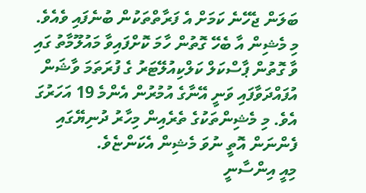ބަލަން ޖެހޭނެ ކަމަށް އެ ފަރާތްތަކުން ބުނެފައި ވެއެވެ.
މި މެޝިން އާ ބެހޭ ގޮތުން ހާމަ ކޮށްފައިވާ މައުލޫމާތު ގައި ވާ ގޮތުން ޕާސްކަލް ކަލްކިއުލޭޓަރު ގެ ފުރަތަމަ ވާޝަން އުފައްދަވާފައި ވަނީ އޭނާގެ އުމުރުން އެންމެ 19 އަހަރުގަ އެވެ. މި މެޝިންތަކުގެ ތެރެއިން މިހާރު ދުނިޔޭގައި ފެންނަން އޮތީ ނުވަ މެޝިން އެކަންޏެވެ.
މިއީ އިންސާނީ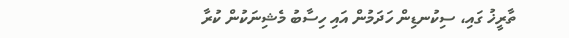ތާރީޚު ގައި، ސިކުނޑިން ހަދަމުން އައި ހިސާބު މެޝިނަކުން ކުރާ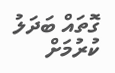ގޮތައް ބަދަލު ކުރުމަށް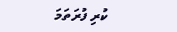ކުރި ފުރަތަމަ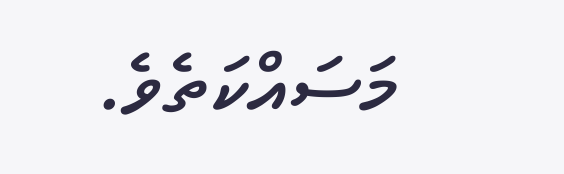މަސައްކަތެވެ.